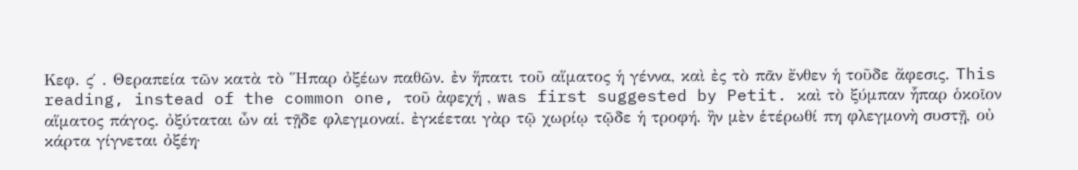Κεφ. ς′ . Θεραπεία τῶν κατὰ τὸ Ἥπαρ ὀξέων παθῶν. ἐν ἥπατι τοῦ αἵματος ἡ γέννα, καὶ ἐς τὸ πᾶν ἔνθεν ἡ τοῦδε ἄφεσις. This reading, instead of the common one, τοῦ ἀφεχή , was first suggested by Petit. καὶ τὸ ξύμπαν ἧπαρ ὁκοῖον αἵματος πάγος. ὀξύταται ὦν αἱ τῇδε φλεγμοναί. ἐγκέεται γὰρ τῷ χωρίῳ τῷδε ἡ τροφή. ἢν μὲν ἑτέρωθί πη φλεγμονὴ συστῇ, οὐ κάρτα γίγνεται ὀξέη·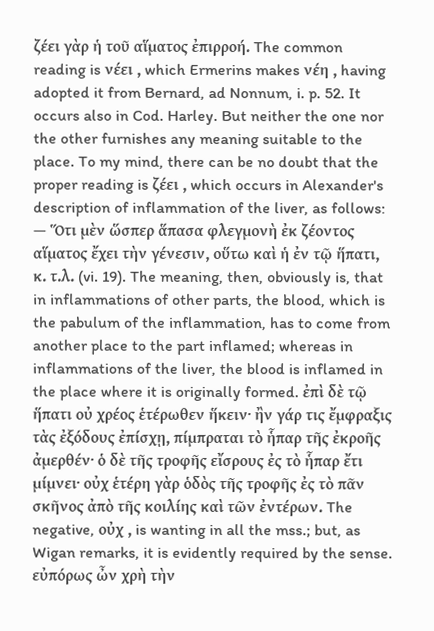ζέει γὰρ ἡ τοῦ αἵματος ἐπιρροή. The common reading is νέει , which Ermerins makes νέη , having adopted it from Bernard, ad Nonnum, i. p. 52. It occurs also in Cod. Harley. But neither the one nor the other furnishes any meaning suitable to the place. To my mind, there can be no doubt that the proper reading is ζέει , which occurs in Alexander's description of inflammation of the liver, as follows: — Ὅτι μὲν ὥσπερ ἅπασα φλεγμονὴ ἐκ ζέοντος αἵματος ἔχει τὴν γένεσιν, οὕτω καὶ ἡ ἐν τῷ ἥπατι, κ. τ.λ. (vi. 19). The meaning, then, obviously is, that in inflammations of other parts, the blood, which is the pabulum of the inflammation, has to come from another place to the part inflamed; whereas in inflammations of the liver, the blood is inflamed in the place where it is originally formed. ἐπὶ δὲ τῷ ἥπατι οὐ χρέος ἑτέρωθεν ἥκειν· ἢν γάρ τις ἔμφραξις τὰς ἐξόδους ἐπίσχῃ, πίμπραται τὸ ἧπαρ τῆς ἐκροῆς ἀμερθέν· ὁ δὲ τῆς τροφῆς εἴσρους ἐς τὸ ἧπαρ ἔτι μίμνει· οὐχ ἑτέρη γὰρ ὁδὸς τῆς τροφῆς ἐς τὸ πᾶν σκῆνος ἀπὸ τῆς κοιλίης καὶ τῶν ἐντέρων. The negative, οὐχ , is wanting in all the mss.; but, as Wigan remarks, it is evidently required by the sense. εὐπόρως ὦν χρὴ τὴν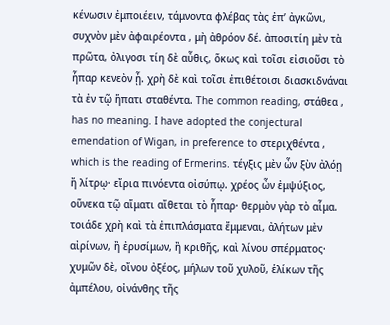κένωσιν ἐμποιέειν, τάμνοντα φλέβας τὰς ἐπʼ ἀγκῶνι, συχνὸν μὲν ἀφαιρέοντα , μὴ ἀθρόον δέ. ἀποσιτίη μὲν τὰ πρῶτα, ὀλιγοσι τίη δὲ αὖθις, ὅκως καὶ τοῖσι εἰσιοῦσι τὸ ἧπαρ κενεὸν ᾖ. χρὴ δὲ καὶ τοῖσι ἐπιθέτοισι διασκιδνάναι τὰ ἐν τῷ ἥπατι σταθέντα. The common reading, στάθεα , has no meaning. I have adopted the conjectural emendation of Wigan, in preference to στεριχθέντα , which is the reading of Ermerins. τέγξις μὲν ὦν ξὺν ἀλόῃ ἤ λίτρῳ· εἴρια πινόεντα οἰσύπῳ. χρέος ὦν ἐμψύξιος, οὕνεκα τῷ αἵματι αἴθεται τὸ ἧπαρ· θερμὸν γὰρ τὸ αἷμα. τοιάδε χρὴ καὶ τὰ ἐπιπλάσματα ἔμμεναι, ἀλήτων μὲν αἰρίνων, ἢ ἐρυσίμων, ἢ κριθῆς, καὶ λίνου σπέρματος· χυμῶν δὲ, οἴνου ὀξέος, μήλων τοῦ χυλοῦ, ἑλίκων τῆς ἀμπέλου, οἰνάνθης τῆς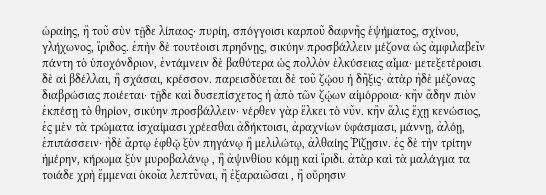ὡραίης, ἢ τοῦ σὺν τῇδε λίπαος· πυρίη, σπόγγοισι καρποῦ δαφνῆς ἑψήματος, σχίνου, γλήχωνος, ἴριδος. ἐπὴν δὲ τουτέοισι πρηο̈́νῃς, σικύην προσβάλλειν μέζονα ὡς ἀμφιλαβεῖν πάντη τὸ ὑποχόνδριον, ἐντάμνειν δὲ βαθύτερα ὡς πολλὸν ἑλκύσειας αἷμα· μετεξετέροισι δὲ αἱ βδέλλαι, ἢ σχάσαι, κρέσσον. παρεισδύεται δὲ τοῦ ζῴου ἡ δῆξις· ἀτὰρ ἠδὲ μέζονας διαβρώσιας ποιέεται· τῇδε καὶ δυσεπίσχετος ἡ ἀπὸ τῶν ζῴων αἱμόρροια· κἢν ἄδην πιὸν ἐκπέσῃ τὸ θηρίον, σικύην προσβάλλειν· νέρθεν γὰρ ἕλκει τὸ νῦν. κἢν ἅλις ἔχῃ κενώσιος, ἐς μὲν τὰ τρώματα ἰσχαίμασι χρέεσθαι ἀδήκτοισι, ἀραχνίων ὑφάσμασι, μάννῃ, ἀλόῃ, ἐπιπάσσειν· ἠδὲ ἄρτῳ ἑφθῷ ξὺν πηγάνῳ ἢ μελιλώτῳ, ἀλθαίης Ῥίζῃσιν. ἐς δὲ τὴν τρίτην ἡμέρην, κήρωμα ξὺν μυροβαλάνῳ , ἢ ἀψινθίου κόμῃ καὶ ἴριδι. ἀτὰρ καὶ τὰ μαλάγμα τα τοιάδε χρὴ ἔμμεναι ὁκοῖα λεπτῦναι, ἢ ἐξαραιῶσαι , ἢ οὔρησιν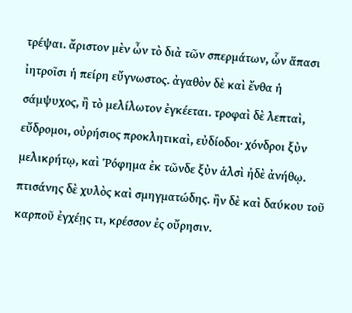τρέψαι. ἄριστον μὲν ὦν τὸ διὰ τῶν σπερμάτων, ὧν ἅπασι ἰητροῖσι ἡ πείρη εὔγνωστος. ἀγαθὸν δὲ καὶ ἔνθα ἡ σάμψυχος, ἢ τὸ μελίλωτον ἐγκέεται. τροφαὶ δὲ λεπταὶ, εὔδρομοι, οὐρήσιος προκλητικαὶ, εὐδίοδοι· χόνδροι ξὺν μελικρήτῳ, καὶ Ῥόφημα ἐκ τῶνδε ξὺν ἁλσὶ ἠδὲ ἀνήθῳ. πτισάνης δὲ χυλὸς καὶ σμηγματώδης. ἢν δὲ καὶ δαύκου τοῦ καρποῦ ἐγχέῃς τι, κρέσσον ἐς οὔρησιν.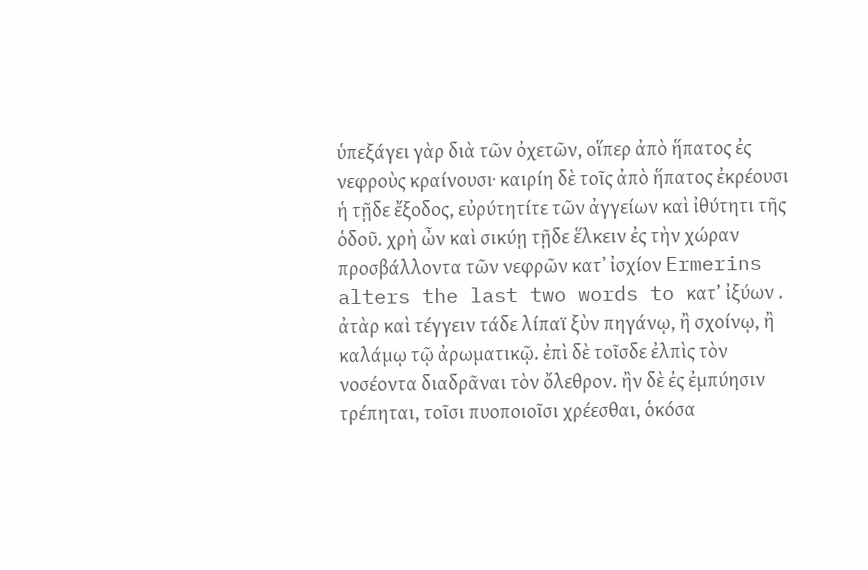ὑπεξάγει γὰρ διὰ τῶν ὀχετῶν, οἵπερ ἀπὸ ἥπατος ἐς νεφροὺς κραίνουσι· καιρίη δὲ τοῖς ἀπὸ ἥπατος ἐκρέουσι ἡ τῇδε ἔξοδος, εὐρύτητίτε τῶν ἀγγείων καὶ ἰθύτητι τῆς ὁδοῦ. χρὴ ὦν καὶ σικύῃ τῇδε ἕλκειν ἐς τὴν χώραν προσβάλλοντα τῶν νεφρῶν κατʼ ἰσχίον Ermerins alters the last two words to κατ’ ἰξύων . ἀτὰρ καὶ τέγγειν τάδε λίπαϊ ξὺν πηγάνῳ, ἢ σχοίνῳ, ἢ καλάμῳ τῷ ἀρωματικῷ. ἐπὶ δὲ τοῖσδε ἐλπὶς τὸν νοσέοντα διαδρᾶναι τὸν ὄλεθρον. ἢν δὲ ἐς ἐμπύησιν τρέπηται, τοῖσι πυοποιοῖσι χρέεσθαι, ὁκόσα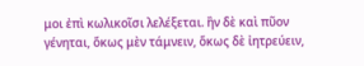μοι ἐπὶ κωλικοῖσι λελέξεται. ἢν δὲ καὶ πῦον γένηται, ὅκως μὲν τάμνειν, ὅκως δὲ ἰητρεύειν,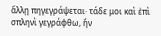ἄλλῃ πηγεγράψεται· τάδε μοι καὶ ἐπὶ σπληνὶ γεγράφθω, ἤν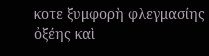κοτε ξυμφορὴ φλεγμασίης ὀξέης καὶ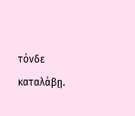τόνδε καταλάβῃ.